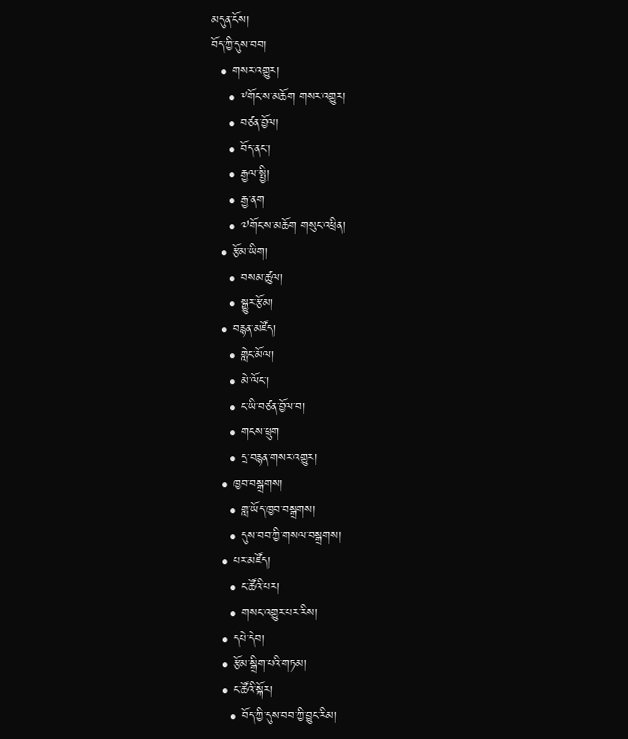མདུན་ངོས།
བོད་ཀྱི་དུས་བབ།
  • གསར་འགྱུར།
    • ༸གོང་ས་མཆོག གསར་འགྱུར།
    • བཙན་བྱོལ།
    • བོད་ནང་།
    • རྒྱལ་སྤྱི།
    • རྒྱ་ནག
    • ༧གོང་ས་མཆོག གསུང་འཕྲིན།
  • རྩོམ་ཡིག།
    • བསམ་ཚུལ།
    • སྒྱུར་རྩོམ།
  • བརྙན་མཛོད།
    • གླེང་མོལ།
    • མེ་ལོང་།
    • ང་ཡི་བཙན་བྱོལ་བ།
    • གངས་ཕྲུག
    • དྲ་བརྙན་གསར་འགྱུར།
  • ཁྱབ་བསྒྲགས།
    • གླ་ཡོད་ཁྱབ་བསྒྲགས།
    • དུས་བབ་ཀྱི་གསལ་བསྒྲགས།
  • པར་མཛོད།
    • ང་ཚོའི་པར།
    • གསང་འགྱུར་པར་རིས།
  • དཔེ་དེབ།
  • རྩོམ་སྒྲིག་པའི་གཏམ།
  • ང་ཚོའི་སྐོར།
    • བོད་ཀྱི་དུས་བབ་ཀྱི་བྱུང་རིམ།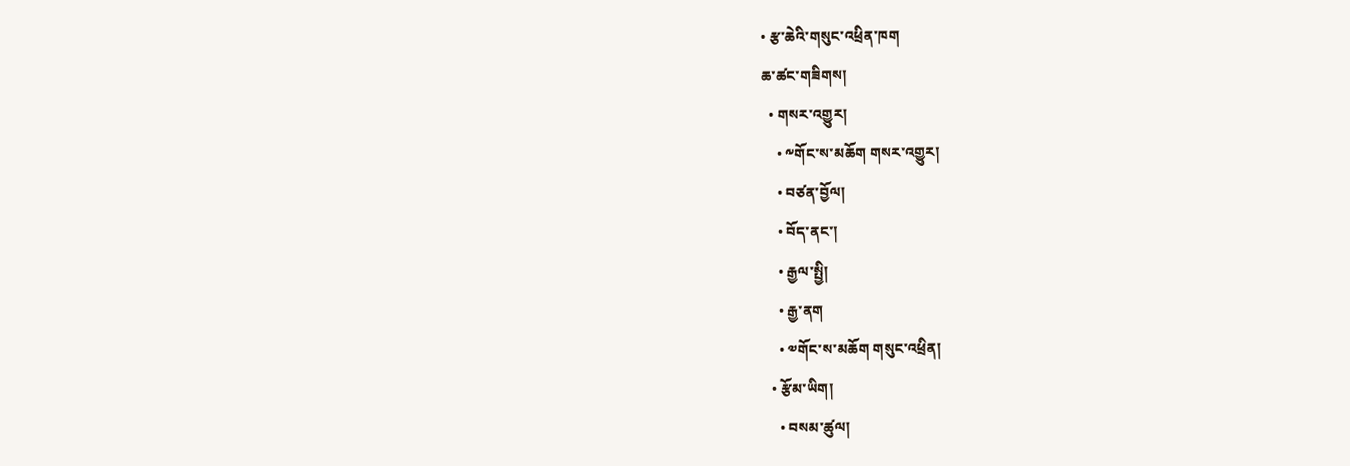• རྩ་ཆེའི་གསུང་འཕྲིན་ཁག
ཆ་ཚང་གཟིགས།
  • གསར་འགྱུར།
    • ༸གོང་ས་མཆོག གསར་འགྱུར།
    • བཙན་བྱོལ།
    • བོད་ནང་།
    • རྒྱལ་སྤྱི།
    • རྒྱ་ནག
    • ༧གོང་ས་མཆོག གསུང་འཕྲིན།
  • རྩོམ་ཡིག།
    • བསམ་ཚུལ།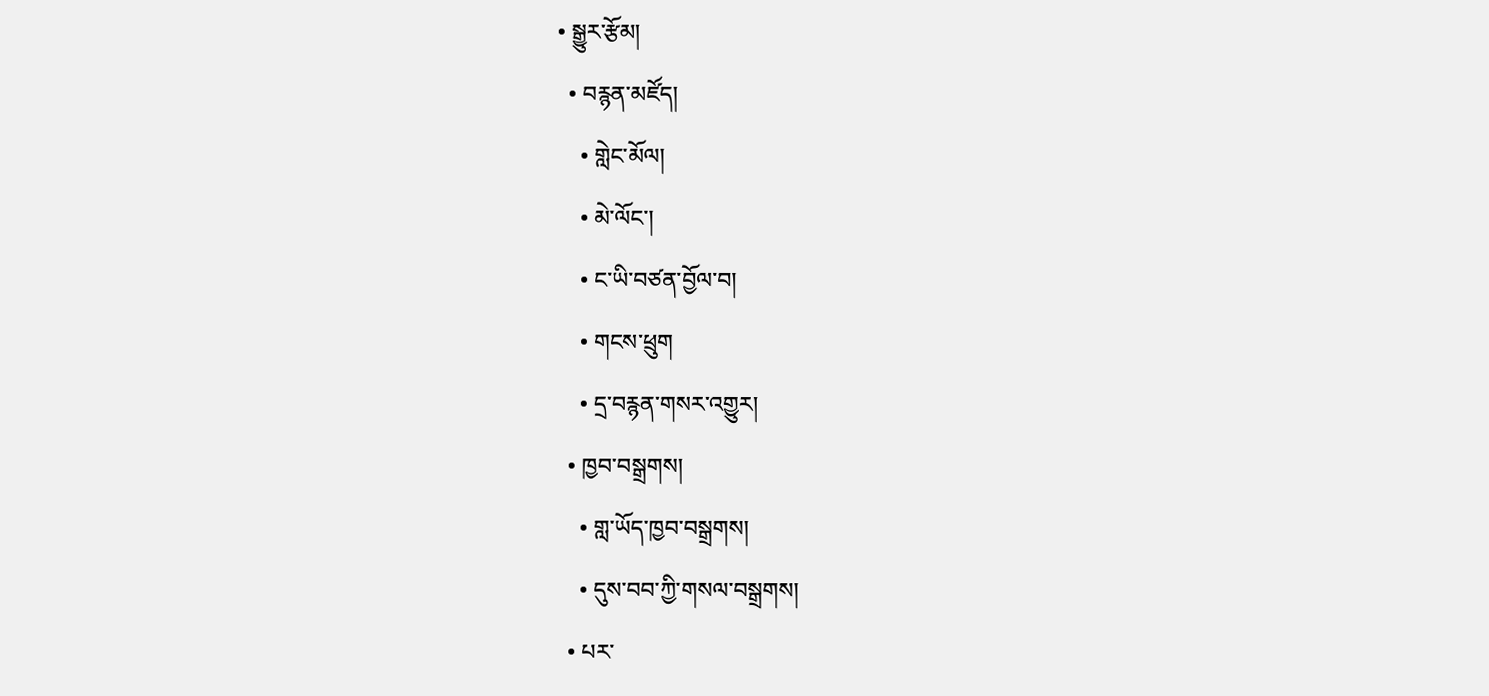• སྒྱུར་རྩོམ།
  • བརྙན་མཛོད།
    • གླེང་མོལ།
    • མེ་ལོང་།
    • ང་ཡི་བཙན་བྱོལ་བ།
    • གངས་ཕྲུག
    • དྲ་བརྙན་གསར་འགྱུར།
  • ཁྱབ་བསྒྲགས།
    • གླ་ཡོད་ཁྱབ་བསྒྲགས།
    • དུས་བབ་ཀྱི་གསལ་བསྒྲགས།
  • པར་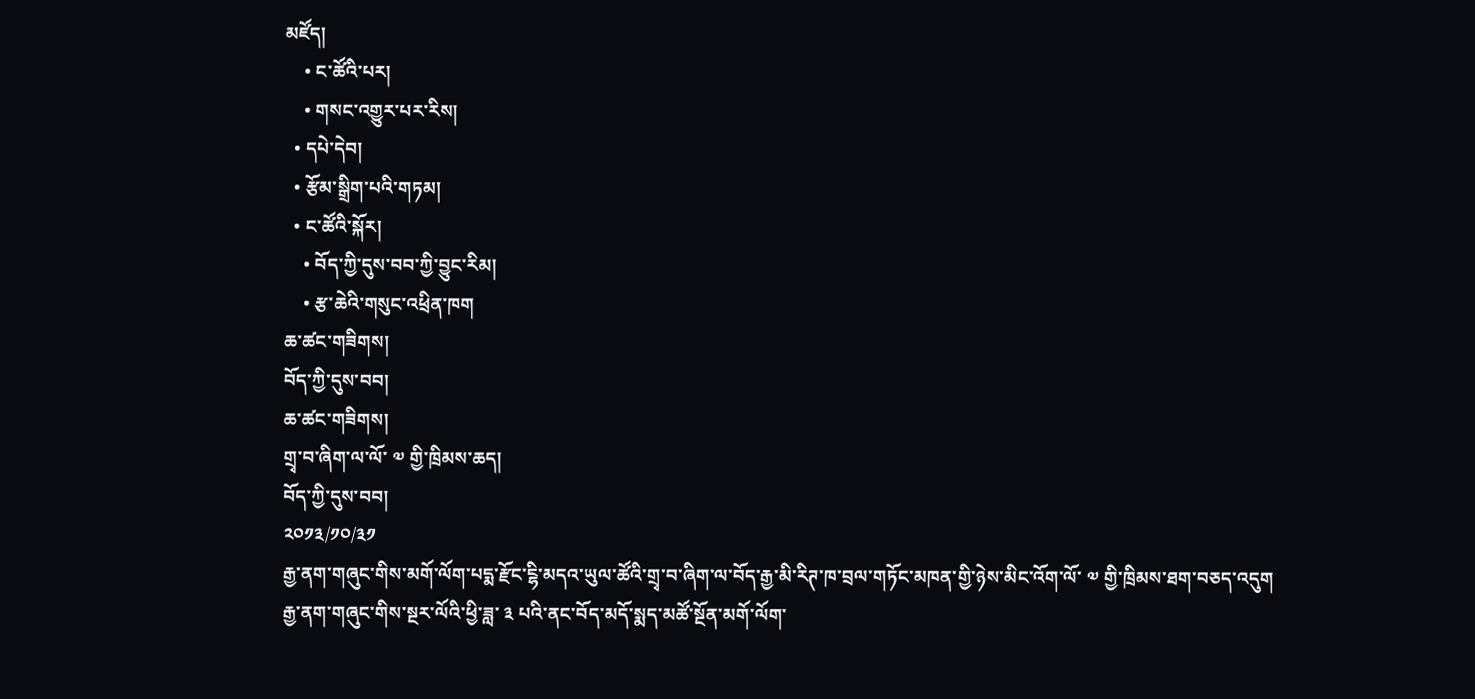མཛོད།
    • ང་ཚོའི་པར།
    • གསང་འགྱུར་པར་རིས།
  • དཔེ་དེབ།
  • རྩོམ་སྒྲིག་པའི་གཏམ།
  • ང་ཚོའི་སྐོར།
    • བོད་ཀྱི་དུས་བབ་ཀྱི་བྱུང་རིམ།
    • རྩ་ཆེའི་གསུང་འཕྲིན་ཁག
ཆ་ཚང་གཟིགས།
བོད་ཀྱི་དུས་བབ།
ཆ་ཚང་གཟིགས།
གྲྭ་བ་ཞིག་ལ་ལོ་ ༧ གྱི་ཁྲིམས་ཆད།
བོད་ཀྱི་དུས་བབ།
༢༠༡༣/༡༠/༣༡
རྒྱ་ནག་གཞུང་གིས་མགོ་ལོག་པདྨ་རྫོང་ངྷི་མདའ་ཡུལ་ཚོའི་གྲྭ་བ་ཞིག་ལ་བོད་རྒྱ་མི་རིཊ་ཁ་བྲལ་གཏོང་མཁན་གྱི་ཉེས་མིང་འོག་ལོ་ ༧ གྱི་ཁྲིམས་ཐག་བཅད་འདུག
རྒྱ་ནག་གཞུང་གིས་སྔར་ལོའི་ཕྱི་ཟླ་ ༣ པའི་ནང་བོད་མདོ་སྨད་མཚོ་སྔོན་མགོ་ལོག་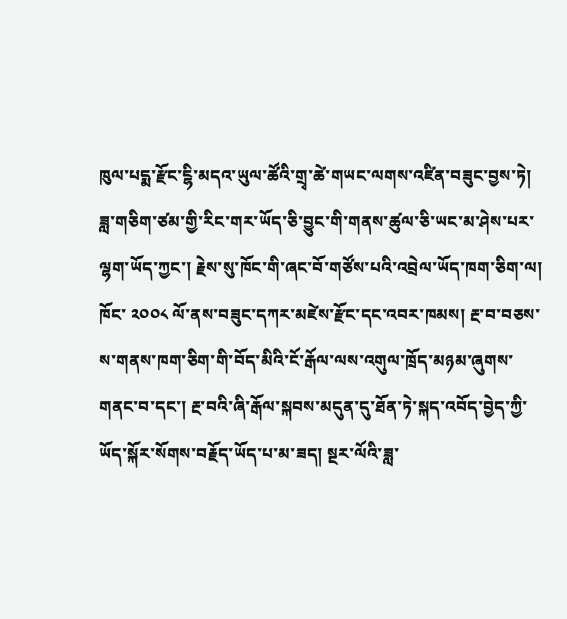ཁུལ་པདྨ་རྫོང་ངྷི་མདའ་ཡུལ་ཚོའི་གྲྭ་ཚེ་གཡང་ལགས་འཛིན་བཟུང་བྱས་ཏེ། ཟླ་གཅིག་ཙམ་གྱི་རིང་གར་ཡོད་ཅི་བྱུང་གི་གནས་ཚུལ་ཅི་ཡང་མ་ཤེས་པར་ལྷག་ཡོད་ཀྱང་། རྗེས་སུ་ཁོང་གི་ཞང་བོ་གཙོས་པའི་འབྲེལ་ཡོད་ཁག་ཅིག་ལ། ཁོང་ ༢༠༠༨ ལོ་ནས་བཟུང་དཀར་མཛེས་རྫོང་དང་འབར་ཁམས། རྔ་བ་བཅས་ས་གནས་ཁག་ཅིག་གི་བོད་མིའི་ངོ་རྒོལ་ལས་འགུལ་ཁྲོད་མཉམ་ཞུགས་གནང་བ་དང་། རྔ་བའི་ཞི་རྒོལ་སྐབས་མདུན་དུ་ཐོན་ཏེ་སྐད་འབོད་བྱེད་ཀྱི་ཡོད་སྐོར་སོགས་བརྗོད་ཡོད་པ་མ་ཟད། སྔར་ལོའི་ཟླ་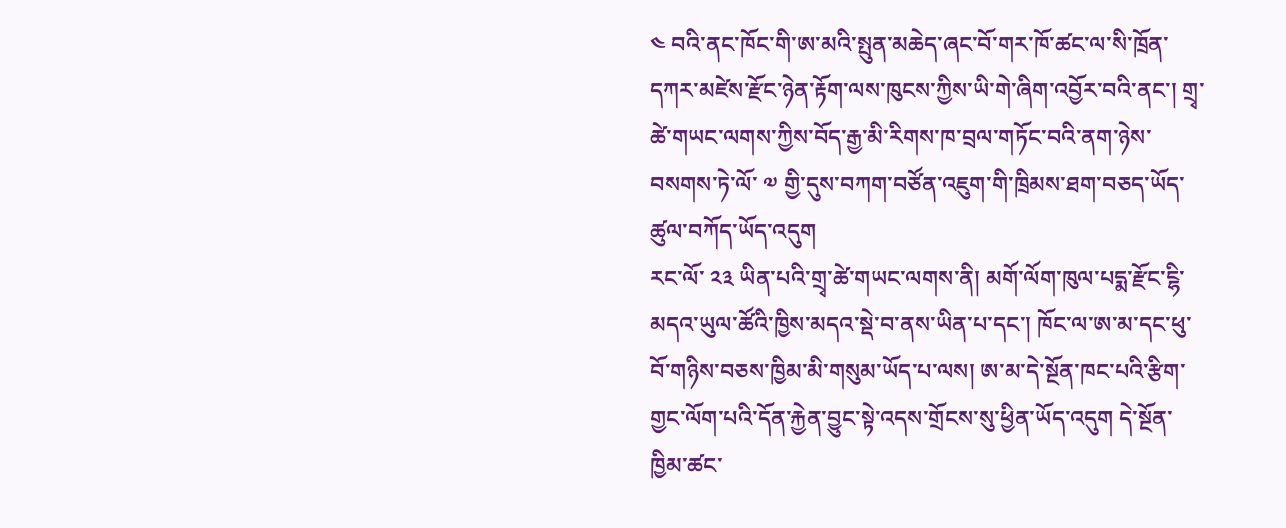༤ བའི་ནང་ཁོང་གི་ཨ་མའི་སྤུན་མཆེད་ཞང་བོ་གར་ཁོ་ཚང་ལ་སི་ཁྲོན་དཀར་མཛེས་རྫོང་ཉེན་རྟོག་ལས་ཁུངས་ཀྱིས་ཡི་གེ་ཞིག་འབྱོར་བའི་ནང་། གྲྭ་ཚེ་གཡང་ལགས་ཀྱིས་བོད་རྒྱ་མི་རིགས་ཁ་བྲལ་གཏོང་བའི་ནག་ཉེས་བསགས་ཏེ་ལོ་ ༧ གྱི་དུས་བཀག་བཙོན་འཇུག་གི་ཁྲིམས་ཐག་བཅད་ཡོད་ཚུལ་བཀོད་ཡོད་འདུག
རང་ལོ་ ༢༣ ཡིན་པའི་གྲྭ་ཚེ་གཡང་ལགས་ནི། མགོ་ལོག་ཁུལ་པདྨ་རྫོང་ངྷི་མདའ་ཡུལ་ཚོའི་ཁྱིས་མདའ་སྡེ་བ་ནས་ཡིན་པ་དང་། ཁོང་ལ་ཨ་མ་དང་ཕུ་བོ་གཉིས་བཅས་ཁྱིམ་མི་གསུམ་ཡོད་པ་ལས། ཨ་མ་དེ་སྔོན་ཁང་པའི་རྩིག་གྱང་ལོག་པའི་དོན་རྐྱེན་བྱུང་སྟེ་འདས་གྲོངས་སུ་ཕྱིན་ཡོད་འདུག དེ་སྔོན་ཁྱིམ་ཚང་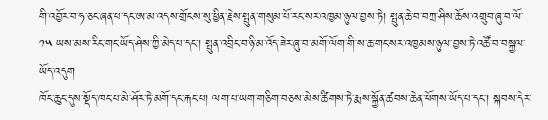གི་འབྱོར་བ་ཧ་ཅང་ཞན་པ་དང་ཨ་མ་འདས་གྲོངས་སུ་ཕྱིན་རྗེས་སྤུན་གསུམ་པོ་རང་སར་འཁྱམ་ཉུལ་བྱས་ཏེ། སྤུན་ཆེ་བ་བཀྲ་ཤིས་ཆོས་འགྲུབ་ཞུ་བ་ལོ་ ༡༥ ཡས་མས་རིང་གང་ཡོད་ཤེས་ཀྱི་མེད་པ་དང་། སྤུན་འབྲིང་བ་ཉི་མ་འོད་ཟེར་ཞུ་བ་མགོ་ལོག་གི་ས་ཆ་གང་སར་འཁྱམས་ཉུལ་བྱས་ཏེ་འཚོ་བ་བསྐྱལ་ཡོད་འདུག
ཁོང་ཆུང་དུས་སྡོད་ཁང་པ་མེ་ཤོར་ཏེ་མགོ་དང་རྐང་པ། ལག་པ་ཡག་གཅིག་བཅས་མེས་ཚིགས་ཏེ་རྨས་སྐྱོན་ཚབས་ཆེན་ཕོགས་ཡོད་པ་དང་། སྐབས་དེར་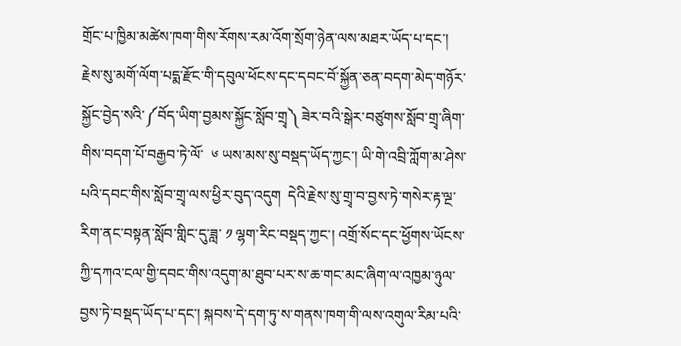གྲོང་པ་ཁྱིམ་མཚེས་ཁག་གིས་རོགས་རམ་འོག་སྲོག་ཉེན་ལས་མཐར་ཡོད་པ་དང་། རྗེས་སུ་མགོ་ལོག་པདྨ་རྫོང་གི་དབུལ་ཕོངས་དང་དབང་བོ་སྐྱོན་ཅན་བདག་མེད་གཉོར་སྐྱོང་བྱེད་སའི་༼བོད་ཡིག་བྱམས་སྐྱོང་སློབ་གྲྭ༽ ཟེར་བའི་སྒེར་བཙུགས་སློབ་གྲྭ་ཞིག་གིས་བདག་པོ་བརྒྱབ་ཏེ་ལོ་  ༦ ཡས་མས་སུ་བསྡད་ཡོད་ཀྱང་། ཡི་གེ་འབྲི་ཀློག་མ་ཤེས་པའི་དབང་གིས་སློབ་གྲྭ་ལས་ཕྱིར་བུད་འདུག  དེའི་རྗེས་སུ་གྲྭ་བ་བྱས་ཏེ་གསེར་རྟ་ལྔ་རིག་ནང་བསྟན་སློབ་གླིང་དུ་ཟླ་ ༡ ལྷག་རིང་བསྡད་ཀྱང་། འགྲོ་སོང་དང་ཕྱོགས་ཡོངས་ཀྱི་དཀའ་ངལ་གྱི་དབང་གིས་འདུག་མ་ཐུབ་པར་ས་ཆ་གང་མང་ཞིག་ལ་འཁྱམ་ཉུལ་བྱས་ཏེ་བསྡད་ཡོད་པ་དང་། སྐབས་དེ་དག་ཏུ་ས་གནས་ཁག་གི་ལས་འགུལ་རིམ་པའི་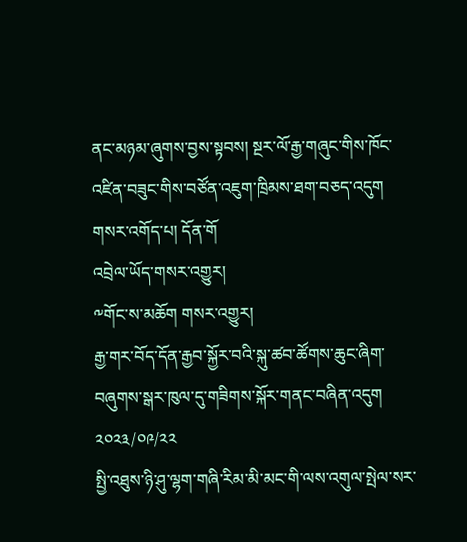ནང་མཉམ་ཞུགས་བྱས་སྟབས། སྔར་ལོ་རྒྱ་གཞུང་གིས་ཁོང་འཛིན་བཟུང་གིས་བཙོན་འཇུག་ཁྲིམས་ཐག་བཅད་འདུག
གསར་འགོད་པ། དོན་གོ
འབྲེལ་ཡོད་གསར་འགྱུར།
༸གོང་ས་མཆོག གསར་འགྱུར།
རྒྱ་གར་བོད་དོན་རྒྱབ་སྐྱོར་བའི་སྐུ་ཚབ་ཚོགས་ཆུང་ཞིག་བཞུགས་སྒར་ཁུལ་དུ་གཟིགས་སྐོར་གནང་བཞིན་འདུག
༢༠༢༣/༠༩/༢༢
སྤྱི་འཐུས་ཉི་ཤུ་ལྷག་གཞི་རིམ་མི་མང་གི་ལས་འགུལ་སྤེལ་སར་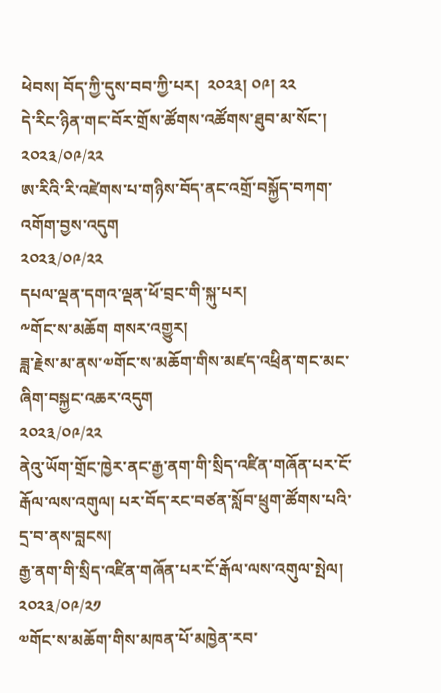ཕེབས། བོད་ཀྱི་དུས་བབ་ཀྱི་པར།  ༢༠༢༣། ༠༩། ༢༢
དེ་རིང་ཉིན་གང་བོར་གྲོས་ཚོགས་འཚོགས་ཐུབ་མ་སོང་།
༢༠༢༣/༠༩/༢༢
ཨ་རིའི་རི་འཛེགས་པ་གཉིས་བོད་ནང་འགྲོ་བསྐྱོད་བཀག་འགོག་བྱས་འདུག
༢༠༢༣/༠༩/༢༢
དཔལ་ལྡན་དགའ་ལྡན་ཕོ་བྲང་གི་སྐུ་པར།
༸གོང་ས་མཆོག གསར་འགྱུར།
ཟླ་རྗེས་མ་ནས་༧གོང་ས་མཆོག་གིས་མཛད་འཕྲིན་གང་མང་ཞིག་བསྐྱང་འཆར་འདུག
༢༠༢༣/༠༩/༢༢
ནེའུ་ཡོག་གྲོང་ཁྱེར་ནང་རྒྱ་ནག་གི་སྲིད་འཛིན་གཞོན་པར་ངོ་རྒོལ་ལས་འགུལ། པར་བོད་རང་བཙན་སློབ་ཕྲུག་ཚོགས་པའི་དྲ་བ་ནས་བླངས།
རྒྱ་ནག་གི་སྲིད་འཛིན་གཞོན་པར་ངོ་རྒོལ་ལས་འགུལ་སྤེལ།
༢༠༢༣/༠༩/༢༡
༧གོང་ས་མཆོག་གིས་མཁན་པོ་མཁྱེན་རབ་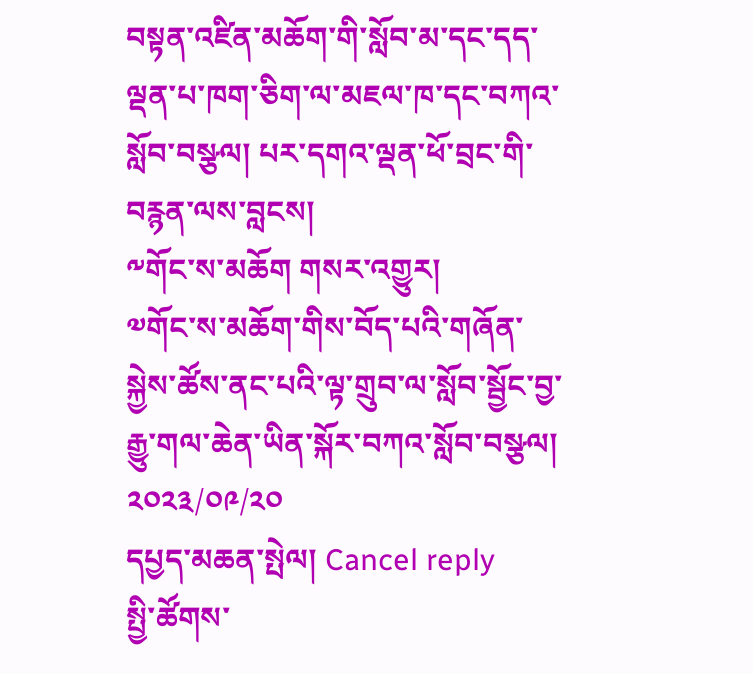བསྟན་འཛིན་མཆོག་གི་སློབ་མ་དང་དད་ལྡན་པ་ཁག་ཅིག་ལ་མཇལ་ཁ་དང་བཀའ་སློབ་བསྩལ། པར་དགའ་ལྡན་ཕོ་བྲང་གི་བརྙན་ལས་བླངས།
༸གོང་ས་མཆོག གསར་འགྱུར།
༧གོང་ས་མཆོག་གིས་བོད་པའི་གཞོན་སྐྱེས་ཚོས་ནང་པའི་ལྟ་གྲུབ་ལ་སློབ་སྦྱོང་བྱ་རྒྱུ་གལ་ཆེན་ཡིན་སྐོར་བཀའ་སློབ་བསྩལ།
༢༠༢༣/༠༩/༢༠
དཔྱད་མཆན་སྤེལ། Cancel reply
སྤྱི་ཚོགས་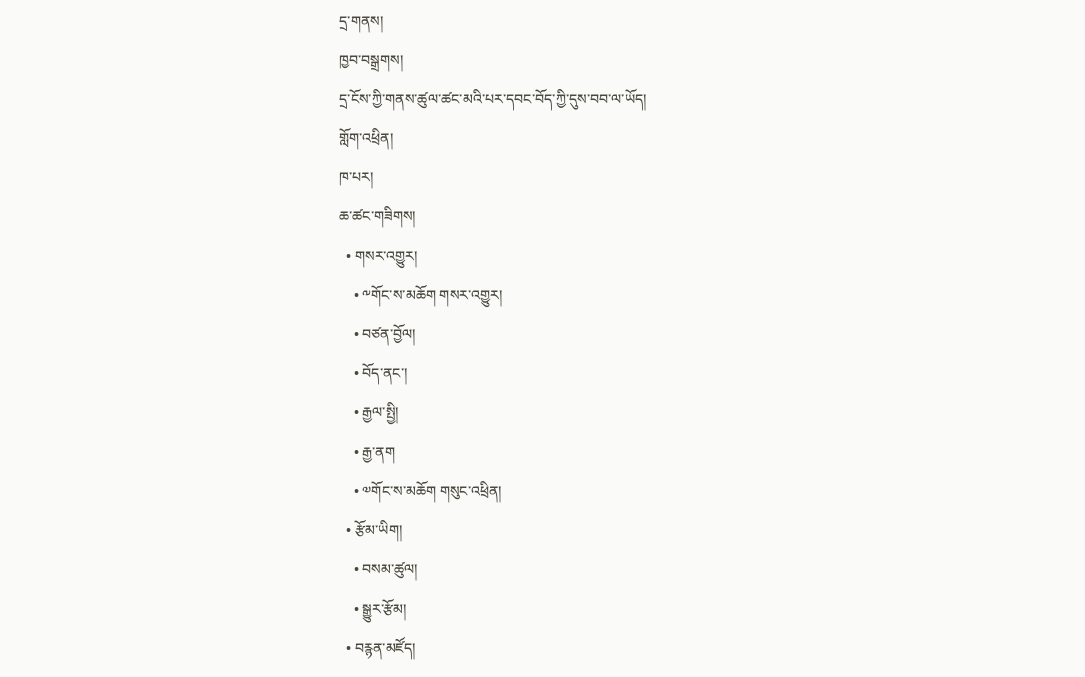དྲ་གནས།
ཁྱབ་བསྒྲགས།
དྲ་ངོས་ཀྱི་གནས་ཚུལ་ཚང་མའི་པར་དབང་བོད་ཀྱི་དུས་བབ་ལ་ཡོད།
གློག་འཕྲིན།
ཁ་པར།
ཆ་ཚང་གཟིགས།
  • གསར་འགྱུར།
    • ༸གོང་ས་མཆོག གསར་འགྱུར།
    • བཙན་བྱོལ།
    • བོད་ནང་།
    • རྒྱལ་སྤྱི།
    • རྒྱ་ནག
    • ༧གོང་ས་མཆོག གསུང་འཕྲིན།
  • རྩོམ་ཡིག།
    • བསམ་ཚུལ།
    • སྒྱུར་རྩོམ།
  • བརྙན་མཛོད།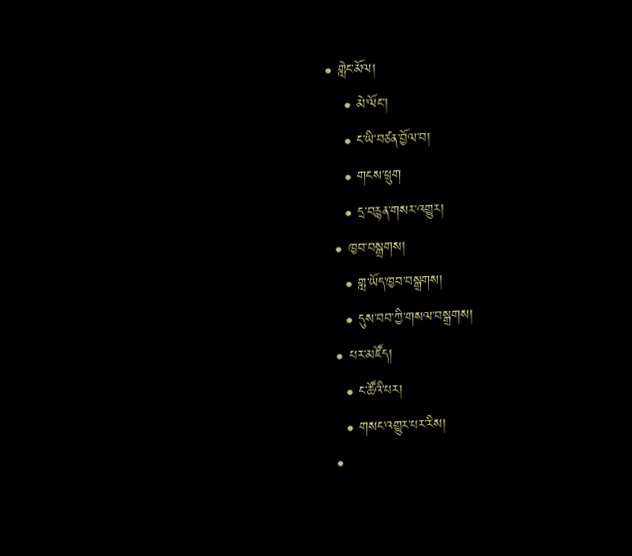• གླེང་མོལ།
    • མེ་ལོང་།
    • ང་ཡི་བཙན་བྱོལ་བ།
    • གངས་ཕྲུག
    • དྲ་བརྙན་གསར་འགྱུར།
  • ཁྱབ་བསྒྲགས།
    • གླ་ཡོད་ཁྱབ་བསྒྲགས།
    • དུས་བབ་ཀྱི་གསལ་བསྒྲགས།
  • པར་མཛོད།
    • ང་ཚོའི་པར།
    • གསང་འགྱུར་པར་རིས།
  •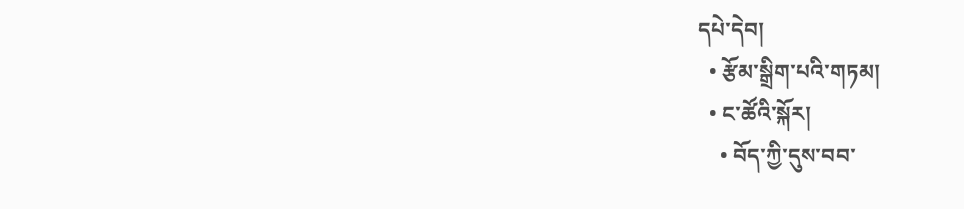དཔེ་དེབ།
  • རྩོམ་སྒྲིག་པའི་གཏམ།
  • ང་ཚོའི་སྐོར།
    • བོད་ཀྱི་དུས་བབ་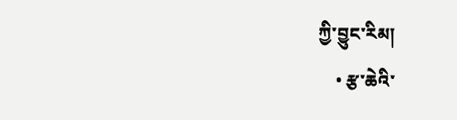ཀྱི་བྱུང་རིམ།
    • རྩ་ཆེའི་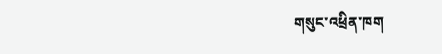གསུང་འཕྲིན་ཁག